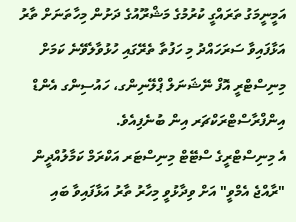އަމީނީމަގު ތަރައްގީ ކުރުމުގެ މަޝްރޫއުގެ ދަށުން މިހާތަނަށް ތާރު އަޅާފައިވާ ސަރަހައްދު މި ހަފުތާ ތެރޭގައި ހުޅުވާލެވޭނެ ކަމަށް މިނިސްޓްރީ އޮފް ނޭޝަނަލް ޕްލޭނިންގ، ހައުސިންގ އެންޑް އިންފްރާސްޓްރަކްޗަރ އިން ބުނެފިއެވެ.
އެ މިނިސްޓްރީގެ ސްޓޭޓް މިނިސްޓަރ އަކްރަމް ކަމާލުއްދީން "ރާއްޖެ އެމްވީ" އަށް ވިދާޅުވީ މިހާރު ތާރު އަޅާފައިވާ ބައި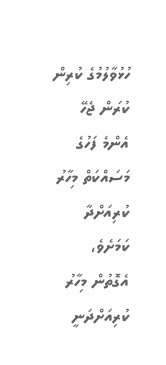ހުޅުވާލުމުގެ ކުރިން ކުރަން ޖެހޭ އެންމެ ފަހުގެ މަސައްކަތް މިހާރު ކުރިއަށްދާ ކަމަށެވެ، އެގޮތުން މިހާރު ކުރިއަށްދަނީ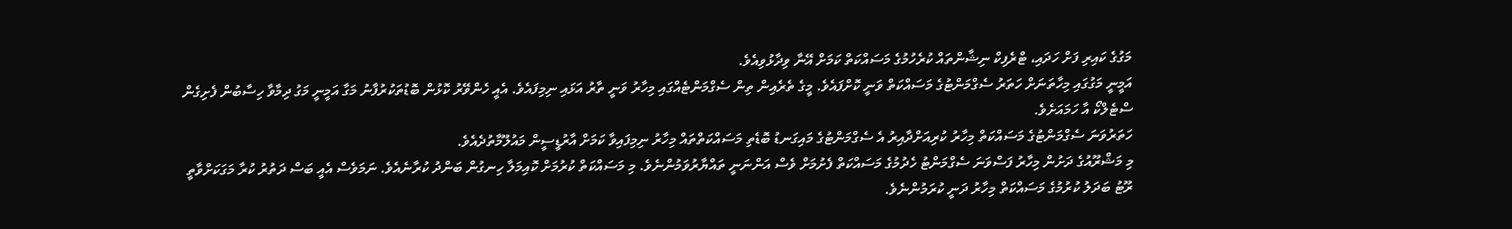މަގުގެ ކައިރި ފަށް ހަދައި، ޓްރެފިކް ނިޝާންތައް ކުރެހުމުގެ މަސައްކަތް ކަމަށް އޭނާ ވިދާޅުވިއެވެ.
އަމީނީ މަގުގައި މިހާތަނަށް ހަތަރު ސެގްމަންޓުގެ މަސައްކަތް ވަނީ ކޮށްފައެވެ. މީގެ ތެރެއިން ތިން ސެގްމަންޓެއްގައި މިހާރު ވަނީ ތާރު އަޅައި ނިމިފައެވެ. އެއީ ހެންވޭރު ކޮޅުން ބޮޑުތަކުރުފާނު މަގާ އަމީނީ މަގު ދިމާވާ ހިސާބުން ފެށިގެން ސްޓެލްކޯ އާ ހަމައަށެވެ.
ހަތަރުވަނަ ސެގްމަންޓުގެ މަސައްކަތް މިހާރު ކުރިއަށްދާއިރު އެ ސެގްމަންޓުގެ މައިގަނޑު ބޮޑެތި މަސައްކަތްތައް މިހާރު ނިމިފައިވާ ކަމަށް އާރުޑީސީން މައުލޫމާތުދެއެވެ.
މި މަޝްރޫއުގެ ދަށުން މިހާރު ފަސްވަނަ ސެގްމަންޓު ހެދުމުގެ މަސައްކަތް ފެށުމަށް ވެސް އަންނަނީ ތައްޔާރުވަމުންނެވެ. މި މަސައްކަތް ކުރުމަށް ކޮއިމަލާ ހިނގުން ބަންދު ކުރާނެއެވެ. ނަމަވެސް އެއީ ބަސް ދަތުރު ކުރާ މަގަކަށްވާތީ ރޫޓު ބަދަލު ކުރުމުގެ މަސައްކަތް މިހާރު ދަނީ ކުރަމުންނެވެ.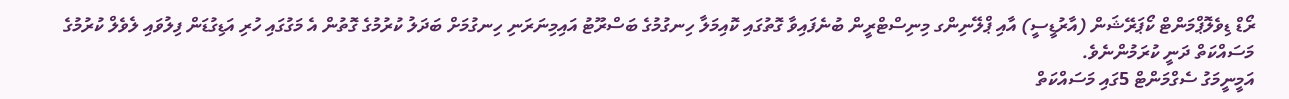ރޯޑް ޑިވެލޮޕްމަންޓް ކޯޕަރޭޝަން (އާރުޑީސީ) އާއި ޕްލޭނިންގ މިނިސްޓްރީން ބުނެފައިވާ ގޮތުގައި ކޮއިމަލާ ހިނގުމުގެ ބަސްރޫޓު އައިމިނަރަނި ހިނގުމަށް ބަދަލު ކުރުމުގެ ގޮތުން އެ މަގުގައި ހުރި އަޑިގުޑަން ފިލުވައި ލެވެލް ކުރުމުގެ މަސައްކަތް ދަނީ ކުރަމުންނެވެ.
އަމީނީމަގު ސެގްމަންޓް 5ގައި މަސައްކަތް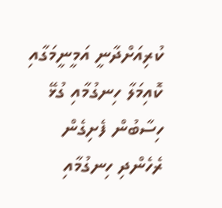ކުރިއަށްދާނީ އަމީނީމަގާއި ކޮއިމަލާ ހިނގުމާއި ގުޅޭ ހިސާބުން ފެށިގެން ރެހެންދި ހިނގުމާއި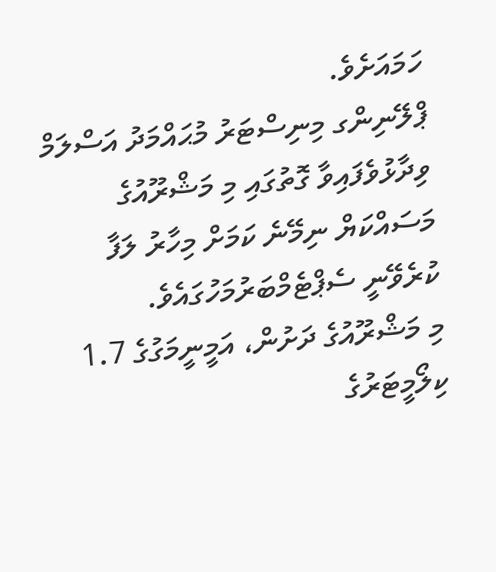ހަމައަށެވެ.
ޕްލޭނިންގ މިނިސްޓަރު މުޙައްމަދު އަސްލަމް ވިދާޅުވެފައިވާ ގޮތުގައި މި މަޝްރޫއުގެ މަސައްކަޔް ނިމޭނެ ކަމަށް މިހާރު ލަފާ ކުރެވޭނީ ސެޕްޓެމްބަރުމަހުގައެވެ.
މި މަޝްރޫއުގެ ދަށުން، އަމީނީމަގުގެ 1.7 ކިލޯމީޓަރުގެ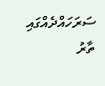ސަރަހައްދެއްގައި ތާރު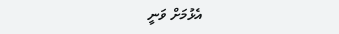އެޅުމަށް ވަނީ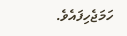ހަމަޖެހިފައެވެ.